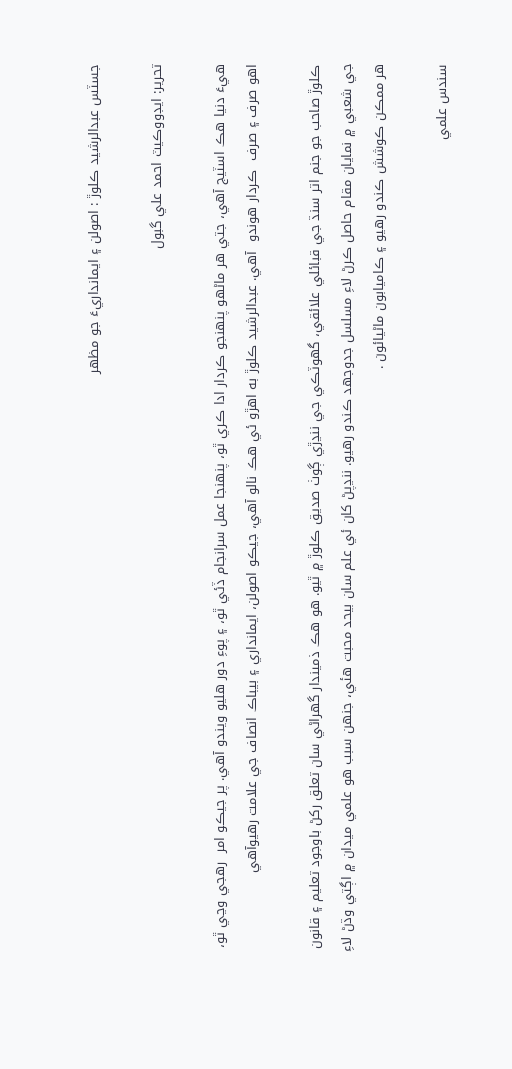جسٽس عبدالرشيد ڪلوڙ : اصولن ۽ ايمانداريءَ جو مظھر

تحرير: ايڊووڪيٽ احمد علي گبول

هيءَ دنيا هڪ اسٽيج آهي، جتي هر ماڻهو پنهنجو ڪردار ادا ڪري ٿو، پنهنجا عمل سرانجام ڏئي ٿو، ۽ پوءِ دور هليو ويندو آهي. پر جيڪو امر  رهجي وڃي ٿو، اهو صرف ۽ صرف  ڪردار هوندو  آهي. عبدالرشيد ڪلوڙ به اهڙو ئي هڪ نالو آهي، جيڪو اصولن، ايمانداري ۽ بيباڪ انصاف جي علامت رهيوآهي

ڪلوڙ صاحب جو جنم اتر سنڌ جي قبائلي علائقي، گهوٽڪي جي ننڍڙي ڳوٺ صديق ڪلوڙ ۾ ٿيو. هو هڪ ذميندار گهراڻي سان تعلق رکڻ باوجود تعليم ۽ قانون جي شعبي ۾ نمايان مقام حاصل ڪرڻ لاءِ مسلسل جدوجهد ڪندو رهيو. ننڍپڻ کان ئي علم سان بيحد محبت هئي، جنهن سبب هو علمي ميدان ۾ اڳتي وڌڻ لاءِ هر ممڪن ڪوشش ڪندو رهيو ۽ ڪاميابون ماڻيائون .

سندس علمي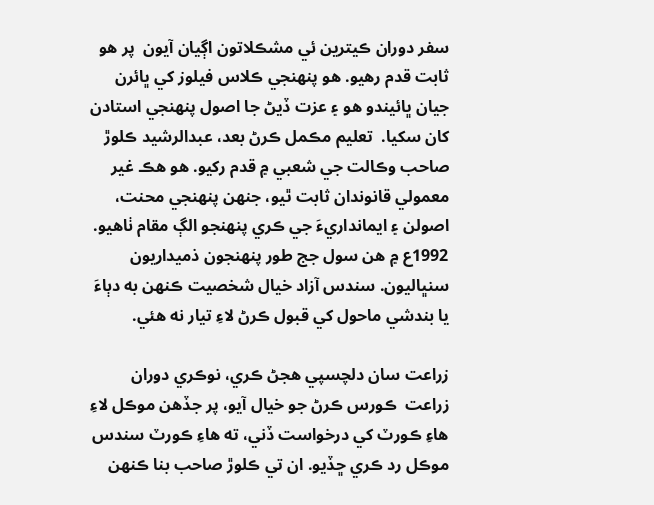سفر دوران ڪيترين ئي مشڪلاتون اڳيان آيون  پر هو ثابت قدم رهيو. هو پنهنجي ڪلاس فيلوز کي ڀائرن جيان ڀائيندو هو ۽ عزت ڏيڻ جا اصول پنهنجي استادن کان سکيا.  تعليم مڪمل ڪرڻ بعد، عبدالرشيد ڪلوڙ  صاحب وڪالت جي شعبي ۾ قدم رکيو. هو هڪ غير معمولي قانوندان ثابت ٿيو، جنهن پنهنجي محنت، اصولن ۽ ايمانداريءَ جي ڪري پنهنجو الڳ مقام ٺاهيو. 1992ع ۾ هن سول جج طور پنهنجون ذميداريون سنڀاليون. سندس آزاد خيال شخصيت ڪنهن به دٻاءَ يا بندشي ماحول کي قبول ڪرڻ لاءِ تيار نه هئي.

زراعت سان دلچسپي هجڻ ڪري، نوڪري دوران زراعت  ڪورس ڪرڻ جو خيال آيو، پر جڏهن موڪل لاءِ هاءِ ڪورٽ کي درخواست ڏني، ته هاءِ ڪورٽ سندس موڪل رد ڪري ڇڏيو. ان تي ڪلوڙ صاحب بنا ڪنهن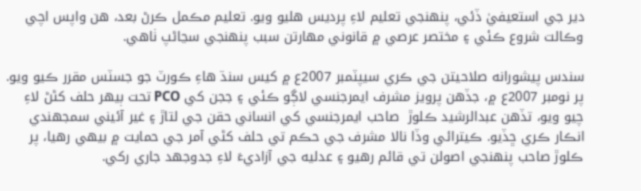دير جي استعيفيٰ ڏئي، پنهنجي تعليم لاءِ پرديس هليو ويو. تعليم مڪمل ڪرڻ بعد، هن واپس اچي وڪالت شروع ڪئي ۽ مختصر عرصي ۾ قانوني مهارتن سبب پنهنجي سڃاڻپ ٺاهي.

سندس پيشورانه صلاحيتن جي ڪري سيپٽمبر 2007ع ۾ کيس سنڌ هاءِ ڪورٽ جو جسٽس مقرر ڪيو ويو. پر نومبر 2007ع ۾، جڏهن پرويز مشرف ايمرجنسي لاڳو ڪئي ۽ ججن کي PCO تحت ٻيهر حلف کڻڻ لاءِ چيو ويو، تڏهن عبدالرشيد ڪلوڙ  صاحب ايمرجنسي کي انساني حقن جي لتاڙ ۽ غير آئيني سمجهندي  انڪار ڪري ڇڏيو. ڪيترائي وڏا نالا مشرف جي حڪم تي حلف کڻي آمر جي حمايت ۾ بيهي رهيا، پر ڪلوڙ صاحب پنهنجي اصولن تي قائم رهيو ۽ عدليه جي آزاديءَ لاءِ جدوجهد جاري رکي.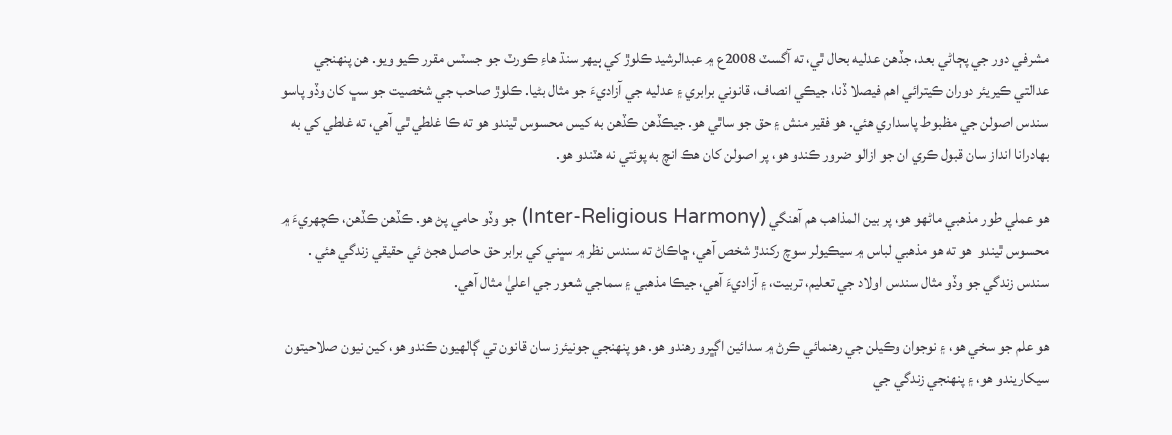مشرفي دور جي پڄاڻي بعد، جڏهن عدليه بحال ٿي، ته آگسٽ 2008ع ۾ عبدالرشيد ڪلوڙ کي ٻيهر سنڌ هاءِ ڪورٽ جو جسٽس مقرر ڪيو ويو. هن پنهنجي عدالتي ڪيريئر دوران ڪيترائي اهم فيصلا ڏنا، جيڪي انصاف، قانوني برابري ۽ عدليه جي آزاديءَ جو مثال بڻيا. ڪلوڙ صاحب جي شخصيت جو سڀ کان وڏو پاسو سندس اصولن جي مظبوط پاسداري هئي. هو فقير منش ۽ حق جو ساٿي هو. جيڪڏهن ڪڏهن به کيس محسوس ٿيندو هو ته ڪا غلطي ٿي آهي، ته غلطي کي به بهادرانا انداز سان قبول ڪري ان جو ازالو ضرور ڪندو هو، پر اصولن کان هڪ انچ به پوئتي نه هٽندو هو.

هو عملي طور مذهبي ماڻهو هو، پر بين المذاهب هم آهنگي (Inter-Religious Harmony) جو وڏو حامي پڻ هو. ڪڏهن ڪڏهن، ڪچهريءَ ۾ محسوس ٿيندو  هو ته هو مذهبي لباس ۾ سيڪيولر سوچ رکندڙ شخص آهي، ڇاڪاڻ ته سندس نظر ۾ سڀني کي برابر حق حاصل هجڻ ئي حقيقي زندگي هئي . سندس زندگي جو وڏو مثال سندس اولاد جي تعليم، تربيت، ۽ آزاديءَ آھي، جيڪا مذهبي ۽ سماجي شعور جي اعليٰ مثال آهي.

هو علم جو سخي هو، ۽ نوجوان وڪيلن جي رهنمائي ڪرڻ ۾ سدائين اڳڀرو رهندو هو. هو پنهنجي جونيئرز سان قانون تي ڳالهيون ڪندو هو، کين نيون صلاحيتون سيکاريندو هو، ۽ پنهنجي زندگي جي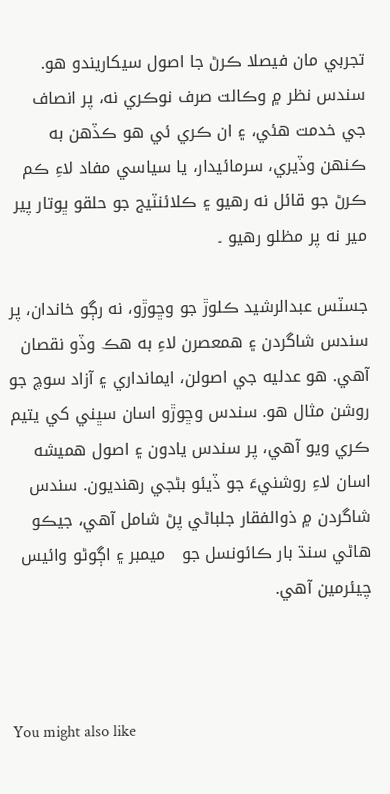تجربي مان فيصلا ڪرڻ جا اصول سيکاريندو هو. سندس نظر ۾ وڪالت صرف نوڪري نه، پر انصاف جي خدمت هئي، ۽ ان ڪري ئي هو ڪڏهن به ڪنهن وڏيري، سرمائيدار، يا سياسي مفاد لاءِ ڪم ڪرڻ جو قائل نه رهيو ۽ ڪلائنٽيج جو حلقو ڀوتار پير مير نه پر مظلو رهيو ۔

جسٽس عبدالرشيد ڪلوڙ جو وڇوڙو، نه رڳو خاندان، پر سندس شاگردن ۽ همعصرن لاءِ به هڪ وڏو نقصان آهي. هو عدليه جي اصولن، ايمانداري ۽ آزاد سوچ جو روشن مثال هو. سندس وڇوڙو اسان سڀني کي يتيم ڪري ويو آهي، پر سندس يادون ۽ اصول هميشه اسان لاءِ روشنيءَ جو ڏيئو بڻجي رهنديون. سندس شاگردن ۾ ذوالفقار جلباڻي پڻ شامل آهي، جيڪو هاڻي سنڌ بار ڪائونسل جو   ميمبر ۽ اڳوڻو وائيس چيئرمين آهي.



You might also like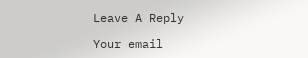Leave A Reply

Your email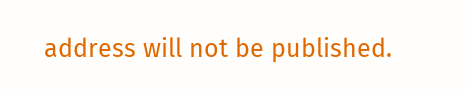address will not be published.